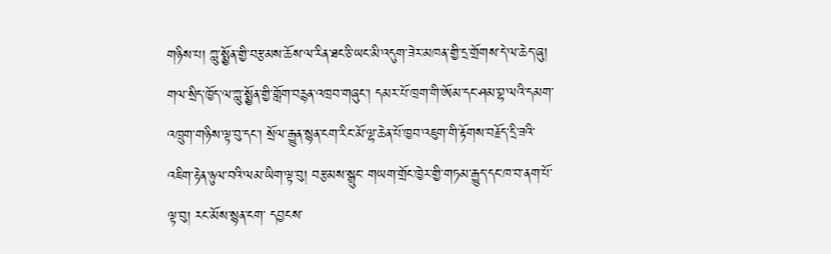གཉིས་པ། ཀླུ་སྨྱོན་གྱི་བརྩམས་ཆོས་ལ་རིན་ཐང་ཅི་ཡང་མི་འདུག་ཟེར་མཁན་གྱི་དྲ་གྲོགས་དེ་ལ་ཆེད་ཞུ། གལ་སྲིད་ཁྱོད་ལ་ཀླུ་སྨྱོན་གྱི་གློག་བརྙན་འཁྲབ་གཞུང་། དམར་པོ་ཁྲག་གི་ཨོམ་དང་ཤམ་བྷ་ལའི་དམག་འཁྲུག་གཉིས་ལྟ་བུ་དང་། སྲོལ་རྒྱུན་སྙན་ངག་རིང་མོ་ལྷ་ཆེན་པོ་ཁྱབ་འཇུག་གི་རྟོགས་བརྗོད་དྲི་ཟའི་འཇིག་རྟེན་ཉུལ་བའི་ལམ་ཡིག་ལྟ་བུ། བརྩམས་སྒྲུང་ གཡག་གྲོང་ཁྱེར་གྱི་གཏམ་རྒྱུད་དང་ཁ་བ་ནག་པོ་ལྟ་བུ། རང་མོས་སྙན་ངག་ དབྱངས་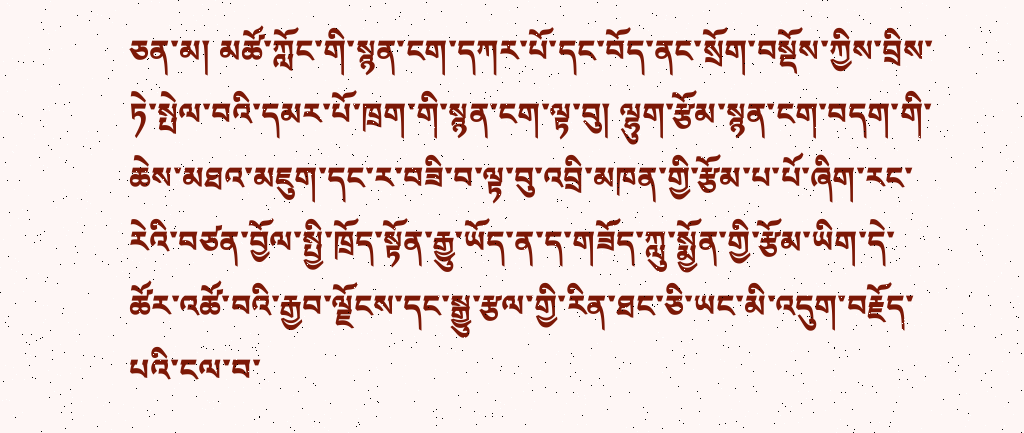ཅན་མ། མཚོ་ཀློང་གི་སྙན་ངག་དཀར་པོ་དང་བོད་ནང་སྲོག་བསྡོས་ཀྱིས་བྲིས་ཏེ་སྤེལ་བའི་དམར་པོ་ཁྲག་གི་སྙན་ངག་ལྟ་བུ། ལྷུག་རྩོམ་སྙན་ངག་བདག་གི་ཆེས་མཐའ་མཇུག་དང་ར་བཟི་བ་ལྟ་བུ་འབྲི་མཁན་གྱི་རྩོམ་པ་པོ་ཞིག་རང་རེའི་བཙན་བྱོལ་སྤྱི་ཁྲོད་སྟོན་རྒྱུ་ཡོད་ན་ད་གཟོད་ཀླུ་སྨྱོན་གྱི་རྩོམ་ཡིག་དེ་ཚོར་འཚོ་བའི་རྒྱབ་ལྗོངས་དང་སྒྱུ་རྩལ་གྱི་རིན་ཐང་ཅི་ཡང་མི་འདུག་བརྗོད་པའི་ངལ་བ་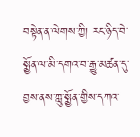བསྟེན་ན་ལེགས་ཀྱི། རང་ཉིད་བེ་སྨྱོན་ལ་མི་དགའ་བ་རྒྱུ་མཚན་དུ་བྱས་ནས་ཀླུ་སྨྱོན་གྱིས་དཀའ་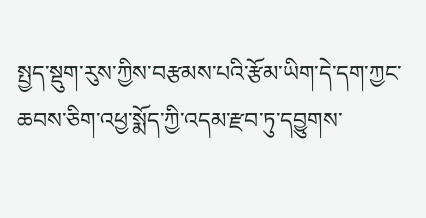སྤྱད་སྡུག་རུས་ཀྱིས་བརྩམས་པའི་རྩོམ་ཡིག་དེ་དག་ཀྱང་ཆབས་ཅིག་འཕྱ་སྨོད་ཀྱི་འདམ་རྫབ་ཏུ་དབྱུགས་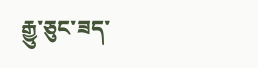རྒྱུ་ཅུང་ཟད་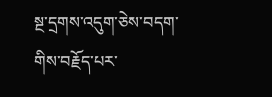སྔ་དྲགས་འདུག་ཅེས་བདག་གིས་བརྗོད་པར་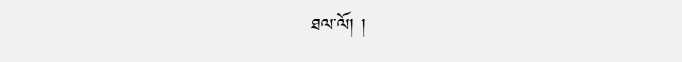ཐལ་ལོ། །